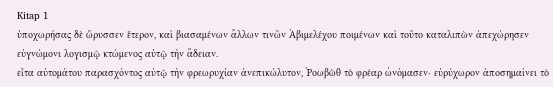Kitap 1
ὑποχωρήσας δὲ ὤρυσσεν ἕτερον, καὶ βιασαμένων ἄλλων τινῶν Ἀβιμελέχου ποιμένων καὶ τοῦτο καταλιπὼν ἀπεχώρησεν εὐγνώμονι λογισμῷ κτώμενος αὑτῷ τὴν ἄδειαν.
εἶτα αὐτομάτου παρασχόντος αὐτῷ τὴν φρεωρυχίαν ἀνεπικώλυτον, Ῥοωβὼθ τὸ φρέαρ ὠνόμασεν· εὐρύχωρον ἀποσημαίνει τὸ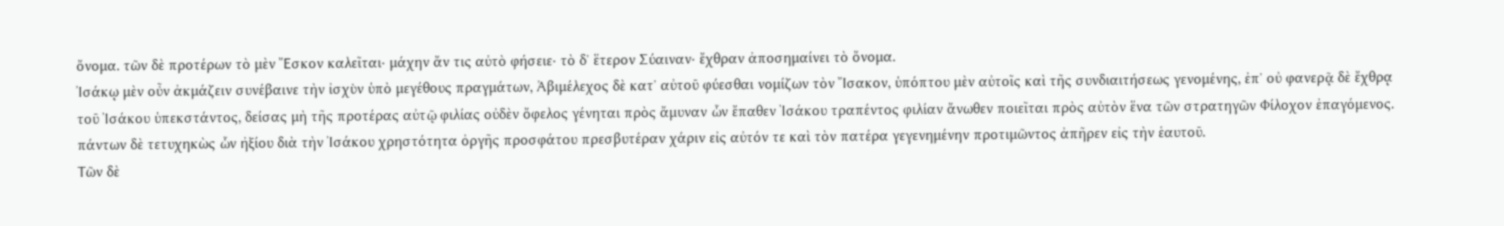ὄνομα. τῶν δὲ προτέρων τὸ μὲν Ἔσκον καλεῖται· μάχην ἄν τις αὐτὸ φήσειε· τὸ δʼ ἕτερον Σύαιναν· ἔχθραν ἀποσημαίνει τὸ ὄνομα.
Ἰσάκῳ μὲν οὖν ἀκμάζειν συνέβαινε τὴν ἰσχὺν ὑπὸ μεγέθους πραγμάτων, Ἀβιμέλεχος δὲ κατʼ αὐτοῦ φύεσθαι νομίζων τὸν Ἴσακον, ὑπόπτου μὲν αὐτοῖς καὶ τῆς συνδιαιτήσεως γενομένης, ἐπʼ οὐ φανερᾷ δὲ ἔχθρᾳ τοῦ Ἰσάκου ὑπεκστάντος, δείσας μὴ τῆς προτέρας αὐτῷ φιλίας οὐδὲν ὄφελος γένηται πρὸς ἄμυναν ὧν ἔπαθεν Ἰσάκου τραπέντος φιλίαν ἄνωθεν ποιεῖται πρὸς αὐτὸν ἕνα τῶν στρατηγῶν Φίλοχον ἐπαγόμενος.
πάντων δὲ τετυχηκὼς ὧν ἠξίου διὰ τὴν Ἰσάκου χρηστότητα ὀργῆς προσφάτου πρεσβυτέραν χάριν εἰς αὐτόν τε καὶ τὸν πατέρα γεγενημένην προτιμῶντος ἀπῆρεν εἰς τὴν ἑαυτοῦ.
Τῶν δὲ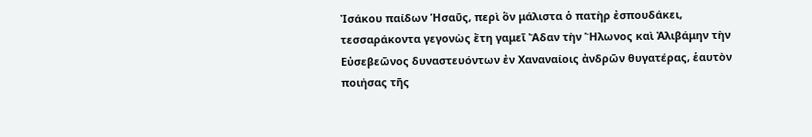Ἰσάκου παίδων Ἡσαῦς, περὶ ὃν μάλιστα ὁ πατὴρ ἐσπουδάκει, τεσσαράκοντα γεγονὼς ἔτη γαμεῖ Ἄδαν τὴν Ἥλωνος καὶ Ἀλιβάμην τὴν Εὐσεβεῶνος δυναστευόντων ἐν Χαναναίοις ἀνδρῶν θυγατέρας, ἑαυτὸν ποιήσας τῆς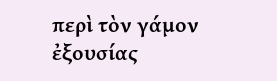περὶ τὸν γάμον ἐξουσίας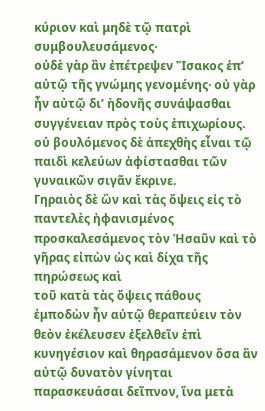κύριον καὶ μηδὲ τῷ πατρὶ συμβουλευσάμενος·
οὐδὲ γὰρ ἂν ἐπέτρεψεν Ἴσακος ἐπʼ αὐτῷ τῆς γνώμης γενομένης· οὐ γὰρ ἦν αὐτῷ διʼ ἡδονῆς συνάψασθαι συγγένειαν πρὸς τοὺς ἐπιχωρίους. οὐ βουλόμενος δὲ ἀπεχθὴς εἶναι τῷ παιδὶ κελεύων ἀφίστασθαι τῶν γυναικῶν σιγᾶν ἔκρινε.
Γηραιὸς δὲ ὢν καὶ τὰς ὄψεις εἰς τὸ παντελὲς ἠφανισμένος προσκαλεσάμενος τὸν Ἡσαῦν καὶ τὸ γῆρας εἰπὼν ὡς καὶ δίχα τῆς πηρώσεως καὶ
τοῦ κατὰ τὰς ὄψεις πάθους ἐμποδὼν ἦν αὐτῷ θεραπεύειν τὸν θεὸν ἐκέλευσεν ἐξελθεῖν ἐπὶ κυνηγέσιον καὶ θηρασάμενον ὅσα ἂν αὐτῷ δυνατὸν γίνηται παρασκευάσαι δεῖπνον, ἵνα μετὰ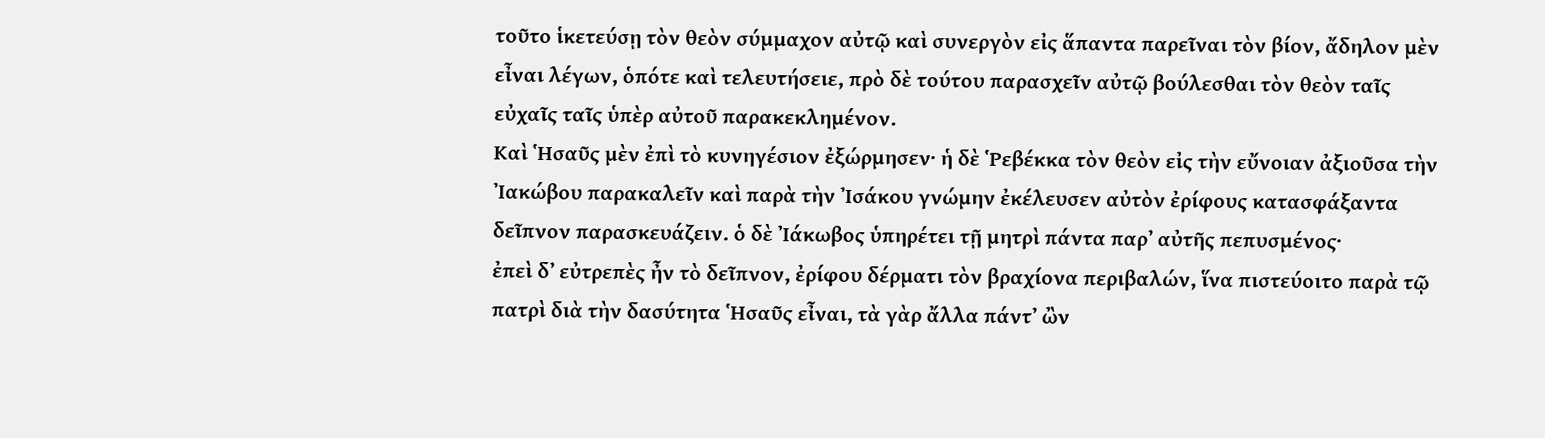τοῦτο ἱκετεύσῃ τὸν θεὸν σύμμαχον αὐτῷ καὶ συνεργὸν εἰς ἅπαντα παρεῖναι τὸν βίον, ἄδηλον μὲν εἶναι λέγων, ὁπότε καὶ τελευτήσειε, πρὸ δὲ τούτου παρασχεῖν αὐτῷ βούλεσθαι τὸν θεὸν ταῖς εὐχαῖς ταῖς ὑπὲρ αὐτοῦ παρακεκλημένον.
Καὶ Ἡσαῦς μὲν ἐπὶ τὸ κυνηγέσιον ἐξώρμησεν· ἡ δὲ Ῥεβέκκα τὸν θεὸν εἰς τὴν εὔνοιαν ἀξιοῦσα τὴν Ἰακώβου παρακαλεῖν καὶ παρὰ τὴν Ἰσάκου γνώμην ἐκέλευσεν αὐτὸν ἐρίφους κατασφάξαντα δεῖπνον παρασκευάζειν. ὁ δὲ Ἰάκωβος ὑπηρέτει τῇ μητρὶ πάντα παρʼ αὐτῆς πεπυσμένος·
ἐπεὶ δʼ εὐτρεπὲς ἦν τὸ δεῖπνον, ἐρίφου δέρματι τὸν βραχίονα περιβαλών, ἵνα πιστεύοιτο παρὰ τῷ πατρὶ διὰ τὴν δασύτητα Ἡσαῦς εἶναι, τὰ γὰρ ἄλλα πάντʼ ὢν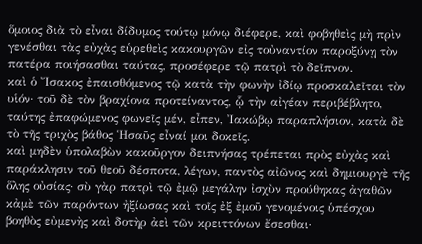ὅμοιος διὰ τὸ εἶναι δίδυμος τούτῳ μόνῳ διέφερε, καὶ φοβηθεὶς μὴ πρὶν γενέσθαι τὰς εὐχὰς εὑρεθεὶς κακουργῶν εἰς τοὐναντίον παροξύνῃ τὸν πατέρα ποιήσασθαι ταύτας, προσέφερε τῷ πατρὶ τὸ δεῖπνον.
καὶ ὁ Ἴσακος ἐπαισθόμενος τῷ κατὰ τὴν φωνὴν ἰδίῳ προσκαλεῖται τὸν υἱόν· τοῦ δὲ τὸν βραχίονα προτείναντος, ᾧ τὴν αἰγέαν περιβέβλητο, ταύτης ἐπαφώμενος φωνεῖς μέν, εἶπεν, Ἰακώβῳ παραπλήσιον, κατὰ δὲ τὸ τῆς τριχὸς βάθος Ἡσαῦς εἶναί μοι δοκεῖς.
καὶ μηδὲν ὑπολαβὼν κακοῦργον δειπνήσας τρέπεται πρὸς εὐχὰς καὶ παράκλησιν τοῦ θεοῦ δέσποτα, λέγων, παντὸς αἰῶνος καὶ δημιουργὲ τῆς ὅλης οὐσίας· σὺ γὰρ πατρὶ τῷ ἐμῷ μεγάλην ἰσχὺν προύθηκας ἀγαθῶν κἀμὲ τῶν παρόντων ἠξίωσας καὶ τοῖς ἐξ ἐμοῦ γενομένοις ὑπέσχου βοηθὸς εὐμενὴς καὶ δοτὴρ ἀεὶ τῶν κρειττόνων ἔσεσθαι·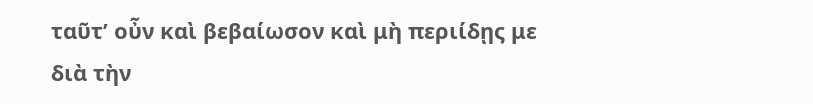ταῦτʼ οὖν καὶ βεβαίωσον καὶ μὴ περιίδῃς με διὰ τὴν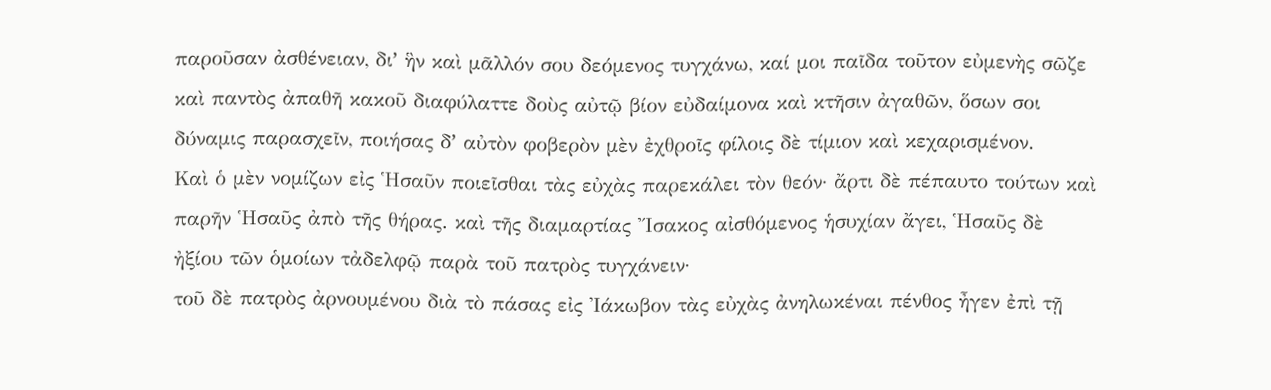παροῦσαν ἀσθένειαν, διʼ ἣν καὶ μᾶλλόν σου δεόμενος τυγχάνω, καί μοι παῖδα τοῦτον εὐμενὴς σῶζε καὶ παντὸς ἀπαθῆ κακοῦ διαφύλαττε δοὺς αὐτῷ βίον εὐδαίμονα καὶ κτῆσιν ἀγαθῶν, ὅσων σοι δύναμις παρασχεῖν, ποιήσας δʼ αὐτὸν φοβερὸν μὲν ἐχθροῖς φίλοις δὲ τίμιον καὶ κεχαρισμένον.
Καὶ ὁ μὲν νομίζων εἰς Ἡσαῦν ποιεῖσθαι τὰς εὐχὰς παρεκάλει τὸν θεόν· ἄρτι δὲ πέπαυτο τούτων καὶ παρῆν Ἡσαῦς ἀπὸ τῆς θήρας. καὶ τῆς διαμαρτίας Ἴσακος αἰσθόμενος ἡσυχίαν ἄγει, Ἡσαῦς δὲ ἠξίου τῶν ὁμοίων τἀδελφῷ παρὰ τοῦ πατρὸς τυγχάνειν·
τοῦ δὲ πατρὸς ἀρνουμένου διὰ τὸ πάσας εἰς Ἰάκωβον τὰς εὐχὰς ἀνηλωκέναι πένθος ἦγεν ἐπὶ τῇ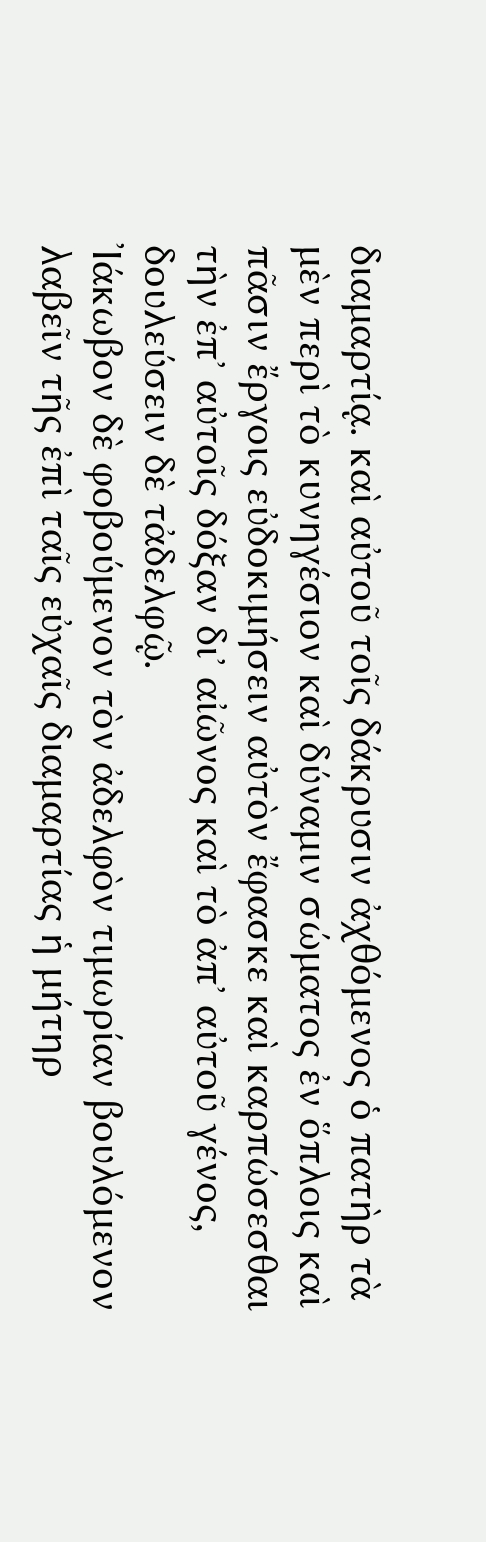διαμαρτίᾳ. καὶ αὐτοῦ τοῖς δάκρυσιν ἀχθόμενος ὁ πατὴρ τὰ μὲν περὶ τὸ κυνηγέσιον καὶ δύναμιν σώματος ἐν ὅπλοις καὶ πᾶσιν ἔργοις εὐδοκιμήσειν αὐτὸν ἔφασκε καὶ καρπώσεσθαι τὴν ἐπʼ αὐτοῖς δόξαν διʼ αἰῶνος καὶ τὸ ἀπʼ αὐτοῦ γένος, δουλεύσειν δὲ τἀδελφῷ.
Ἰάκωβον δὲ φοβούμενον τὸν ἀδελφὸν τιμωρίαν βουλόμενον λαβεῖν τῆς ἐπὶ ταῖς εὐχαῖς διαμαρτίας ἡ μήτηρ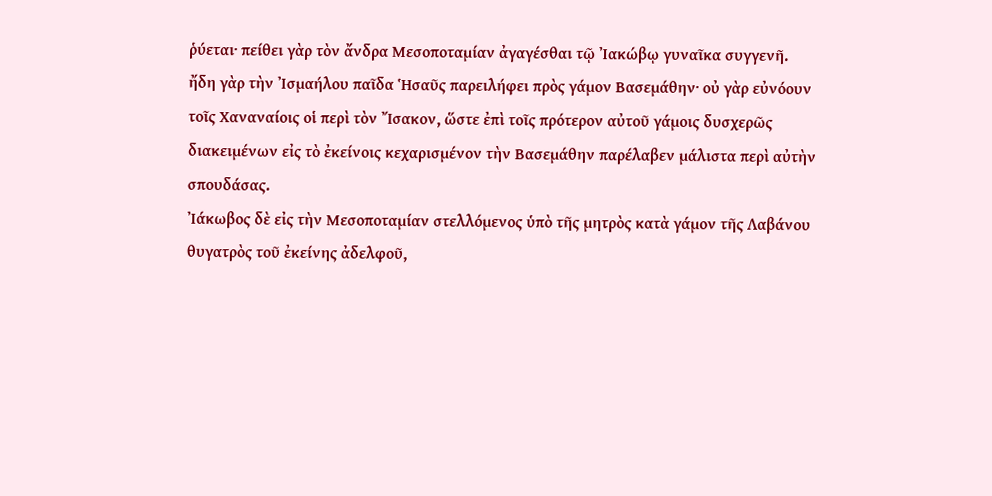ῥύεται· πείθει γὰρ τὸν ἄνδρα Μεσοποταμίαν ἀγαγέσθαι τῷ Ἰακώβῳ γυναῖκα συγγενῆ.
ἤδη γὰρ τὴν Ἰσμαήλου παῖδα Ἡσαῦς παρειλήφει πρὸς γάμον Βασεμάθην· οὐ γὰρ εὐνόουν τοῖς Χαναναίοις οἱ περὶ τὸν Ἴσακον, ὥστε ἐπὶ τοῖς πρότερον αὐτοῦ γάμοις δυσχερῶς διακειμένων εἰς τὸ ἐκείνοις κεχαρισμένον τὴν Βασεμάθην παρέλαβεν μάλιστα περὶ αὐτὴν σπουδάσας.
Ἰάκωβος δὲ εἰς τὴν Μεσοποταμίαν στελλόμενος ὑπὸ τῆς μητρὸς κατὰ γάμον τῆς Λαβάνου θυγατρὸς τοῦ ἐκείνης ἀδελφοῦ,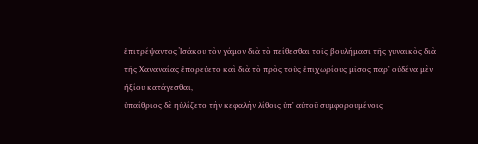ἐπιτρέψαντος Ἰσάκου τὸν γάμον διὰ τὸ πείθεσθαι τοῖς βουλήμασι τῆς γυναικὸς διὰ τῆς Χαναναίας ἐπορεύετο καὶ διὰ τὸ πρὸς τοὺς ἐπιχωρίους μῖσος παρʼ οὐδένα μὲν ἠξίου κατάγεσθαι,
ὑπαίθριος δὲ ηὐλίζετο τὴν κεφαλὴν λίθοις ὑπʼ αὐτοῦ συμφορουμένοις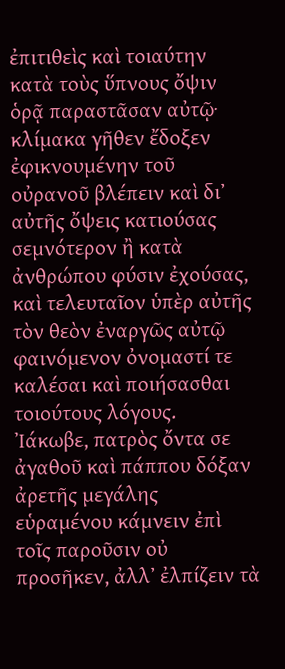ἐπιτιθεὶς καὶ τοιαύτην κατὰ τοὺς ὕπνους ὄψιν ὁρᾷ παραστᾶσαν αὐτῷ· κλίμακα γῆθεν ἔδοξεν ἐφικνουμένην τοῦ οὐρανοῦ βλέπειν καὶ διʼ αὐτῆς ὄψεις κατιούσας σεμνότερον ἢ κατὰ ἀνθρώπου φύσιν ἐχούσας, καὶ τελευταῖον ὑπὲρ αὐτῆς τὸν θεὸν ἐναργῶς αὐτῷ φαινόμενον ὀνομαστί τε καλέσαι καὶ ποιήσασθαι τοιούτους λόγους.
Ἰάκωβε, πατρὸς ὄντα σε ἀγαθοῦ καὶ πάππου δόξαν ἀρετῆς μεγάλης εὑραμένου κάμνειν ἐπὶ τοῖς παροῦσιν οὐ προσῆκεν, ἀλλʼ ἐλπίζειν τὰ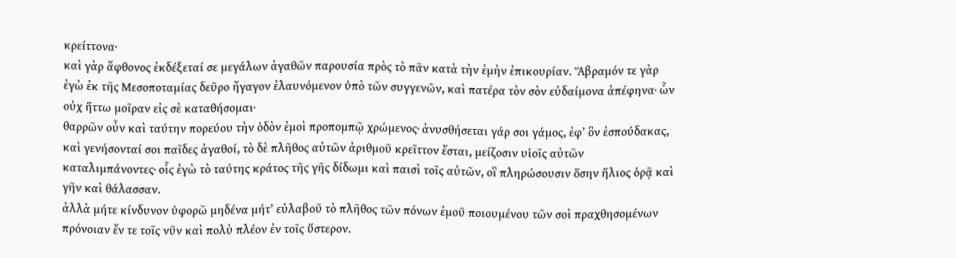κρείττονα·
καὶ γὰρ ἄφθονος ἐκδέξεταί σε μεγάλων ἀγαθῶν παρουσία πρὸς τὸ πᾶν κατὰ τὴν ἐμὴν ἐπικουρίαν. Ἅβραμόν τε γὰρ ἐγὼ ἐκ τῆς Μεσοποταμίας δεῦρο ἤγαγον ἐλαυνόμενον ὑπὸ τῶν συγγενῶν, καὶ πατέρα τὸν σὸν εὐδαίμονα ἀπέφηνα· ὧν οὐχ ἥττω μοῖραν εἰς σὲ καταθήσομαι·
θαρρῶν οὖν καὶ ταύτην πορεύου τὴν ὁδὸν ἐμοὶ προπομπῷ χρώμενος· ἀνυσθήσεται γάρ σοι γάμος, ἐφʼ ὃν ἐσπούδακας, καὶ γενήσονταί σοι παῖδες ἀγαθοί, τὸ δὲ πλῆθος αὐτῶν ἀριθμοῦ κρεῖττον ἔσται, μείζοσιν υἱοῖς αὐτῶν καταλιμπάνοντες· οἷς ἐγὼ τὸ ταύτης κράτος τῆς γῆς δίδωμι καὶ παισὶ τοῖς αὐτῶν, οἳ πληρώσουσιν ὅσην ἥλιος ὁρᾷ καὶ γῆν καὶ θάλασσαν.
ἀλλὰ μήτε κίνδυνον ὑφορῶ μηδένα μήτʼ εὐλαβοῦ τὸ πλῆθος τῶν πόνων ἐμοῦ ποιουμένου τῶν σοὶ πραχθησομένων πρόνοιαν ἔν τε τοῖς νῦν καὶ πολὺ πλέον ἐν τοῖς ὕστερον.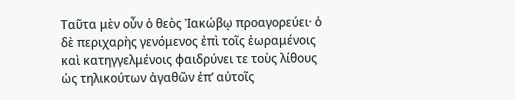Ταῦτα μὲν οὖν ὁ θεὸς Ἰακώβῳ προαγορεύει· ὁ δὲ περιχαρὴς γενόμενος ἐπὶ τοῖς ἑωραμένοις καὶ κατηγγελμένοις φαιδρύνει τε τοὺς λίθους ὡς τηλικούτων ἀγαθῶν ἐπʼ αὐτοῖς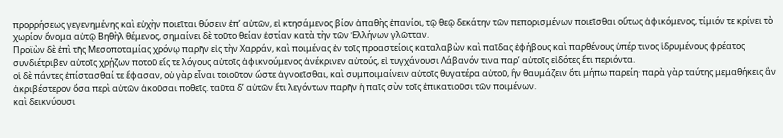προρρήσεως γεγενημένης καὶ εὐχὴν ποιεῖται θύσειν ἐπʼ αὐτῶν, εἰ κτησάμενος βίον ἀπαθὴς ἐπανίοι, τῷ θεῷ δεκάτην τῶν πεπορισμένων ποιεῖσθαι οὕτως ἀφικόμενος, τίμιόν τε κρίνει τὸ χωρίον ὄνομα αὐτῷ Βηθὴλ θέμενος, σημαίνει δὲ τοῦτο θείαν ἑστίαν κατὰ τὴν τῶν Ἑλλήνων γλῶτταν.
Προϊὼν δὲ ἐπὶ τῆς Μεσοποταμίας χρόνῳ παρῆν εἰς τὴν Χαρράν, καὶ ποιμένας ἐν τοῖς προαστείοις καταλαβὼν καὶ παῖδας ἐφήβους καὶ παρθένους ὑπέρ τινος ἱδρυμένους φρέατος συνδιέτριβεν αὐτοῖς χρῄζων ποτοῦ εἴς τε λόγους αὐτοῖς ἀφικνούμενος ἀνέκρινεν αὐτούς, εἰ τυγχάνουσι Λάβανόν τινα παρʼ αὐτοῖς εἰδότες ἔτι περιόντα.
οἱ δὲ πάντες ἐπίστασθαί τε ἔφασαν, οὐ γὰρ εἶναι τοιοῦτον ὥστε ἀγνοεῖσθαι, καὶ συμποιμαίνειν αὐτοῖς θυγατέρα αὐτοῦ, ἣν θαυμάζειν ὅτι μήπω παρείη· παρὰ γὰρ ταύτης μεμαθήκεις ἂν ἀκριβέστερον ὅσα περὶ αὐτῶν ἀκοῦσαι ποθεῖς. ταῦτα δʼ αὐτῶν ἔτι λεγόντων παρῆν ἡ παῖς σὺν τοῖς ἐπικατιοῦσι τῶν ποιμένων.
καὶ δεικνύουσι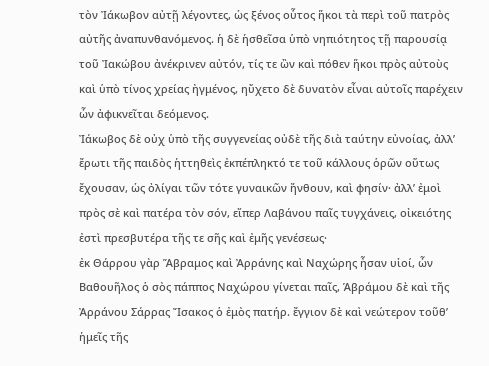τὸν Ἰάκωβον αὐτῇ λέγοντες, ὡς ξένος οὗτος ἥκοι τὰ περὶ τοῦ πατρὸς αὐτῆς ἀναπυνθανόμενος. ἡ δὲ ἡσθεῖσα ὑπὸ νηπιότητος τῇ παρουσίᾳ τοῦ Ἰακώβου ἀνέκρινεν αὐτόν, τίς τε ὢν καὶ πόθεν ἥκοι πρὸς αὐτοὺς καὶ ὑπὸ τίνος χρείας ἠγμένος, ηὔχετο δὲ δυνατὸν εἶναι αὐτοῖς παρέχειν ὧν ἀφικνεῖται δεόμενος.
Ἰάκωβος δὲ οὐχ ὑπὸ τῆς συγγενείας οὐδὲ τῆς διὰ ταύτην εὐνοίας, ἀλλʼ ἔρωτι τῆς παιδὸς ἡττηθεὶς ἐκπέπληκτό τε τοῦ κάλλους ὁρῶν οὕτως ἔχουσαν, ὡς ὀλίγαι τῶν τότε γυναικῶν ἤνθουν, καὶ φησίν· ἀλλʼ ἐμοὶ πρὸς σὲ καὶ πατέρα τὸν σόν, εἴπερ Λαβάνου παῖς τυγχάνεις, οἰκειότης ἐστὶ πρεσβυτέρα τῆς τε σῆς καὶ ἐμῆς γενέσεως·
ἐκ Θάρρου γὰρ Ἅβραμος καὶ Ἀρράνης καὶ Ναχώρης ἦσαν υἱοί, ὧν Βαθουῆλος ὁ σὸς πάππος Ναχώρου γίνεται παῖς, Ἁβράμου δὲ καὶ τῆς Ἀρράνου Σάρρας Ἴσακος ὁ ἐμὸς πατήρ. ἔγγιον δὲ καὶ νεώτερον τοῦθʼ ἡμεῖς τῆς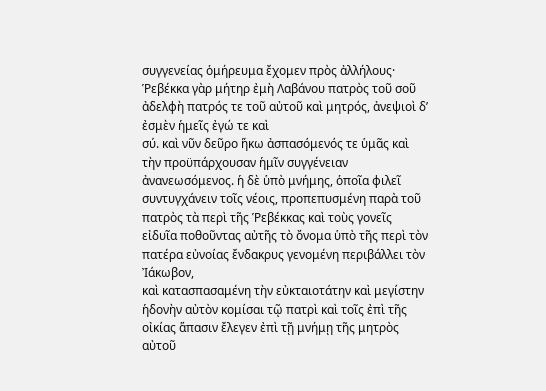συγγενείας ὁμήρευμα ἔχομεν πρὸς ἀλλήλους·
Ῥεβέκκα γὰρ μήτηρ ἐμὴ Λαβάνου πατρὸς τοῦ σοῦ ἀδελφὴ πατρός τε τοῦ αὐτοῦ καὶ μητρός, ἀνεψιοὶ δʼ ἐσμὲν ἡμεῖς ἐγώ τε καὶ
σύ. καὶ νῦν δεῦρο ἥκω ἀσπασόμενός τε ὑμᾶς καὶ τὴν προϋπάρχουσαν ἡμῖν συγγένειαν ἀνανεωσόμενος. ἡ δὲ ὑπὸ μνήμης, ὁποῖα φιλεῖ συντυγχάνειν τοῖς νέοις, προπεπυσμένη παρὰ τοῦ πατρὸς τὰ περὶ τῆς Ῥεβέκκας καὶ τοὺς γονεῖς εἰδυῖα ποθοῦντας αὐτῆς τὸ ὄνομα ὑπὸ τῆς περὶ τὸν πατέρα εὐνοίας ἔνδακρυς γενομένη περιβάλλει τὸν Ἰάκωβον,
καὶ κατασπασαμένη τὴν εὐκταιοτάτην καὶ μεγίστην ἡδονὴν αὐτὸν κομίσαι τῷ πατρὶ καὶ τοῖς ἐπὶ τῆς οἰκίας ἅπασιν ἔλεγεν ἐπὶ τῇ μνήμῃ τῆς μητρὸς αὐτοῦ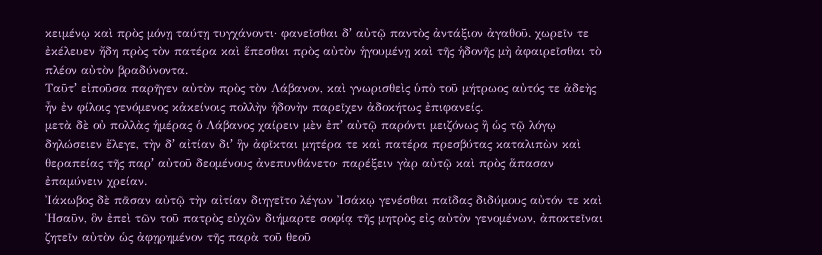κειμένῳ καὶ πρὸς μόνῃ ταύτῃ τυγχάνοντι· φανεῖσθαι δʼ αὐτῷ παντὸς ἀντάξιον ἀγαθοῦ. χωρεῖν τε ἐκέλευεν ἤδη πρὸς τὸν πατέρα καὶ ἕπεσθαι πρὸς αὐτὸν ἡγουμένῃ καὶ τῆς ἡδονῆς μὴ ἀφαιρεῖσθαι τὸ πλέον αὐτὸν βραδύνοντα.
Ταῦτʼ εἰποῦσα παρῆγεν αὐτὸν πρὸς τὸν Λάβανον, καὶ γνωρισθεὶς ὑπὸ τοῦ μήτρωος αὐτός τε ἀδεὴς ἦν ἐν φίλοις γενόμενος κἀκείνοις πολλὴν ἡδονὴν παρεῖχεν ἀδοκήτως ἐπιφανείς.
μετὰ δὲ οὐ πολλὰς ἡμέρας ὁ Λάβανος χαίρειν μὲν ἐπʼ αὐτῷ παρόντι μειζόνως ἢ ὡς τῷ λόγῳ δηλώσειεν ἔλεγε, τὴν δʼ αἰτίαν διʼ ἣν ἀφῖκται μητέρα τε καὶ πατέρα πρεσβύτας καταλιπὼν καὶ θεραπείας τῆς παρʼ αὐτοῦ δεομένους ἀνεπυνθάνετο· παρέξειν γὰρ αὐτῷ καὶ πρὸς ἅπασαν ἐπαμύνειν χρείαν.
Ἰάκωβος δὲ πᾶσαν αὐτῷ τὴν αἰτίαν διηγεῖτο λέγων Ἰσάκῳ γενέσθαι παῖδας διδύμους αὐτόν τε καὶ Ἡσαῦν, ὃν ἐπεὶ τῶν τοῦ πατρὸς εὐχῶν διήμαρτε σοφίᾳ τῆς μητρὸς εἰς αὐτὸν γενομένων, ἀποκτεῖναι ζητεῖν αὐτὸν ὡς ἀφῃρημένον τῆς παρὰ τοῦ θεοῦ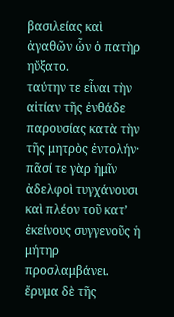βασιλείας καὶ ἀγαθῶν ὧν ὁ πατὴρ ηὔξατο.
ταύτην τε εἶναι τὴν αἰτίαν τῆς ἐνθάδε παρουσίας κατὰ τὴν τῆς μητρὸς ἐντολήν· πᾶσί τε γὰρ ἡμῖν ἀδελφοὶ τυγχάνουσι καὶ πλέον τοῦ κατʼ ἐκείνους συγγενοῦς ἡ μήτηρ προσλαμβάνει. ἔρυμα δὲ τῆς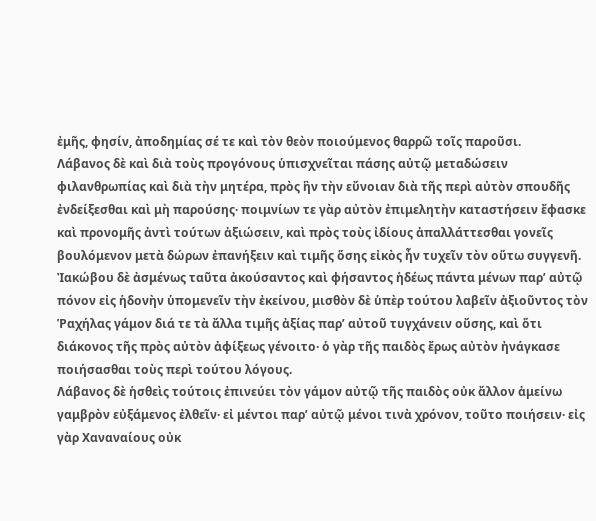ἐμῆς, φησίν, ἀποδημίας σέ τε καὶ τὸν θεὸν ποιούμενος θαρρῶ τοῖς παροῦσι.
Λάβανος δὲ καὶ διὰ τοὺς προγόνους ὑπισχνεῖται πάσης αὐτῷ μεταδώσειν φιλανθρωπίας καὶ διὰ τὴν μητέρα, πρὸς ἣν τὴν εὔνοιαν διὰ τῆς περὶ αὐτὸν σπουδῆς ἐνδείξεσθαι καὶ μὴ παρούσης· ποιμνίων τε γὰρ αὐτὸν ἐπιμελητὴν καταστήσειν ἔφασκε καὶ προνομῆς ἀντὶ τούτων ἀξιώσειν, καὶ πρὸς τοὺς ἰδίους ἀπαλλάττεσθαι γονεῖς βουλόμενον μετὰ δώρων ἐπανήξειν καὶ τιμῆς ὅσης εἰκὸς ἦν τυχεῖν τὸν οὕτω συγγενῆ.
Ἰακώβου δὲ ἀσμένως ταῦτα ἀκούσαντος καὶ φήσαντος ἡδέως πάντα μένων παρʼ αὐτῷ πόνον εἰς ἡδονὴν ὑπομενεῖν τὴν ἐκείνου, μισθὸν δὲ ὑπὲρ τούτου λαβεῖν ἀξιοῦντος τὸν Ῥαχήλας γάμον διά τε τὰ ἄλλα τιμῆς ἀξίας παρʼ αὐτοῦ τυγχάνειν οὔσης, καὶ ὅτι διάκονος τῆς πρὸς αὐτὸν ἀφίξεως γένοιτο· ὁ γὰρ τῆς παιδὸς ἔρως αὐτὸν ἠνάγκασε ποιήσασθαι τοὺς περὶ τούτου λόγους.
Λάβανος δὲ ἡσθεὶς τούτοις ἐπινεύει τὸν γάμον αὐτῷ τῆς παιδὸς οὐκ ἄλλον ἀμείνω γαμβρὸν εὐξάμενος ἐλθεῖν· εἰ μέντοι παρʼ αὐτῷ μένοι τινὰ χρόνον, τοῦτο ποιήσειν· εἰς γὰρ Χαναναίους οὐκ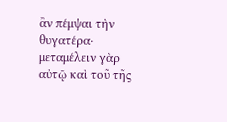ἂν πέμψαι τὴν θυγατέρα· μεταμέλειν γὰρ αὐτῷ καὶ τοῦ τῆς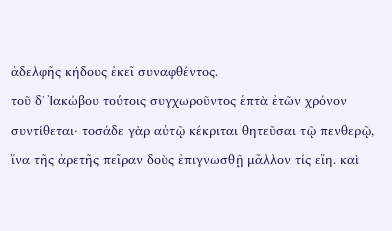ἀδελφῆς κήδους ἐκεῖ συναφθέντος.
τοῦ δʼ Ἰακώβου τούτοις συγχωροῦντος ἑπτὰ ἐτῶν χρόνον συντίθεται· τοσάδε γὰρ αὐτῷ κέκριται θητεῦσαι τῷ πενθερῷ, ἵνα τῆς ἀρετῆς πεῖραν δοὺς ἐπιγνωσθῇ μᾶλλον τίς εἴη. καὶ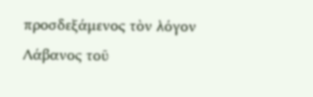προσδεξάμενος τὸν λόγον Λάβανος τοῦ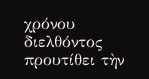χρόνου διελθόντος προυτίθει τὴν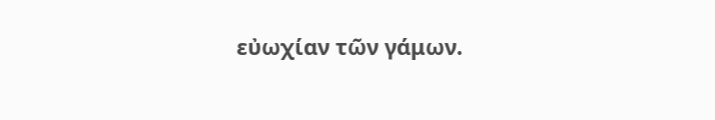εὐωχίαν τῶν γάμων.